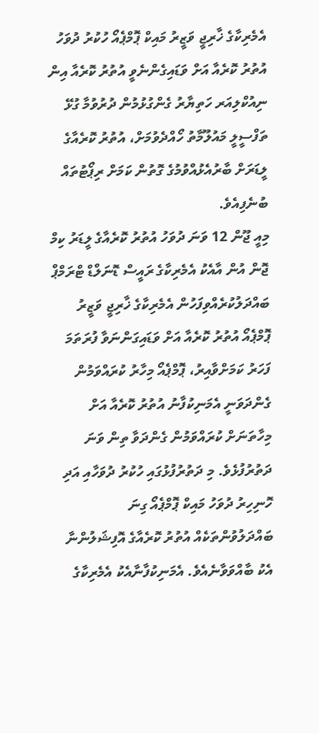އެމެރިކާގެ ޚާރިޖީ ވަޒީރު މައިކް ޕޮމްޕެއޯ ހުކުރު ދުވަހު އުތުރު ކޮރެއާ އަށް ވަޑައިގެންނެވީ އުތުރު ކޮރެއާ އިން ނިއުކްލިއަރ ހަތިޔާރު ގެންގުޅުމުން ދުރުވުމާ ގުޅޭ ތަފްސީލީ މައުލޫމާތު ހޯއްދެވުމަށް، އުތުރު ކޮރެއާގެ ލީޑަރަށް ބާރުއެޅުއްވުމުގެ ގޮތުން ކަމަށް ރިޕޯޓުތައް ބުނެފިއެވެ.
މިއީ ޖޫން 12 ވަނަ ދުވަހު އުތުރު ކޮރެއާގެ ލީޑަރު ކިމް ޖޮން އުން އާއެކު އެމެރިކާގެ ރައީސް ޑޮނަލްޑް ޓްރަމްޕް ބައްދަލުކުރެއްވިފަހުން އެމެރިކާގެ ޚާރިޖީ ވަޒީރު ޕޮމްޕެއޯ އުތުރު ކޮރެއާ އަށް ވަޑައިގަންނަވާ ފުރަތަމަ ފަހަރު ކަމަށްވާއިރު، ޕޮމްޕެއޯ މިހާރު ކުރައްވަމުން ގެންދަވަނީ އެމަނިކުފާނު އުތުރު ކޮރެއާ އަށް މިހާތަނަށް ކުރައްވަމުން ގެންދަވާ ތިން ވަނަ ދަތުރުފުޅެވެ. މި ދަތުރުފުޅުގައި ހުކުރު ދުވަހާއި އަދި ހޮނިހިރު ދުވަހު މައިކް ޕޮމްޕެއޯ ގިނަ ބައްދަލުވުންތަކެއް އުތުރު ކޮރެއާގެ އޮފިޝަލުންނާ އެކު ބާއްވަވާނެއެވެ. އެމަނިކުފާނާއެކު އެމެރިކާގެ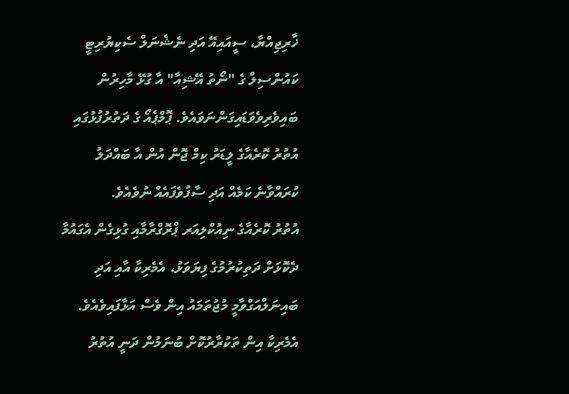ޚާރިޖިއްޔާ، ސީއައިއޭ އަދި ނެޝެނަލް ސެކިޔުރިޓީ ކައުންސިލް ގެ "ނޯތު އޭޝިއާ" އާ ގުޅޭ މާހިރުން ބައިވެރިވެވަޑައިގަންނަވައެވެ. ޕޮމްޕެއޯ ގެ ދަތުރުފުޅުގައި އުތުރު ކޮރެއާގެ ލީޑަރު ކިމް ޖޮން އުން އާ ބައްދަލު ކުރައްވާނެ ކަމެއް އަދި ސާފުވެފައެއް ނުވެއެވެ.
އުތުރު ކޮރެއާގެ ނިއުކްލިއަރ ޕްރޮގްރާމާއި ގުޅިގެން އެގައުމާ ދެކޮޅަށް ދަތިކުރުމުގެ ފިޔަވަޅު، އެމެރިކާ އާއި އަދި ބައިނަލްއަގްވާމީ މުޖުތަމައު އިން ވެސް އަޅާފައިވެއެވެ. އެމެރިކާ އިން ތަކުރާރުކޮށް ބުނަމުން ދަނީ އުތުރު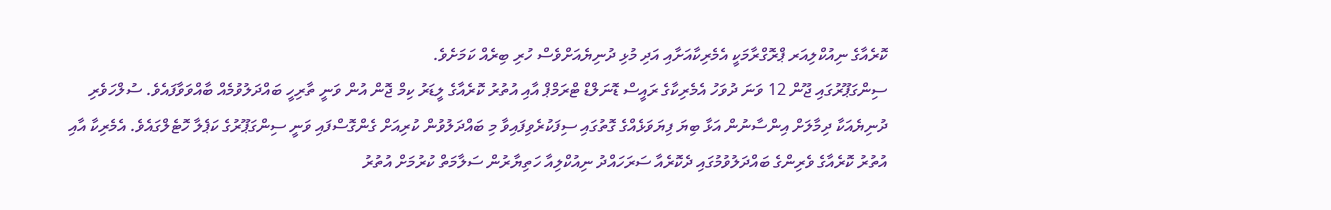ކޮރެއާގެ ނިއުކްލިއަރ ޕްރޮގްރާމަކީ އެމެރިކާއަށާއި އަދި މުޅި ދުނިޔެއަށްވެސް ހުރި ބިރެއް ކަމަށެވެ.
ސިންގަޕޫރުގައި ޖޫން 12 ވަނަ ދުވަހު އެމެރިކާގެ ރައީސް ޑޮނަލްޑް ޓްރަމްޕް އާއި އުތުރު ކޮރެއާގެ ލީޑަރު ކިމް ޖޮން އުން ވަނީ ތާރިހީ ބައްދަލުވުމެއް ބާއްވަވާފައެވެ. ސުލްހަވެރި ދުނިޔެއަކާ ދިމާލަށް އިންސާނުން އަޅާ ބިޔަ ފިޔަވަޅެއްގެ ގޮތުގައި ސިފަކުރެވިފައިވާ މި ބައްދަލުވުން ކުރިއަށް ގެންގޮސްފައި ވަނީ ސިންގަޕޫރުގެ ކަޕެލާ ހޮޓެލްގައެވެ. އެމެރިކާ އާއި އުތުރު ކޮރެއާގެ ވެރިންގެ ބައްދަލުވުމުގައި ދެކޮރެއާ ސަރަހައްދު ނިއުކްލިއާ ހަތިޔާރުން ސަލާމަތް ކުރުމަށް އުތުރު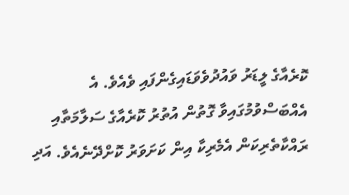ކޮރެއާގެ ލީޑަރު ވައުދުވެވަޑައިގެންފައި ވެއެވެ. އެ އެއްބަސްވުމުގައިވާ ގޮތުން އުތުރު ކޮރެއާގެ ސަލާމަތާއި ރައްކާތެރިކަން އެމެރިކާ އިން ކަށަވަރު ކޮށްދޭނެއެވެ. އަދި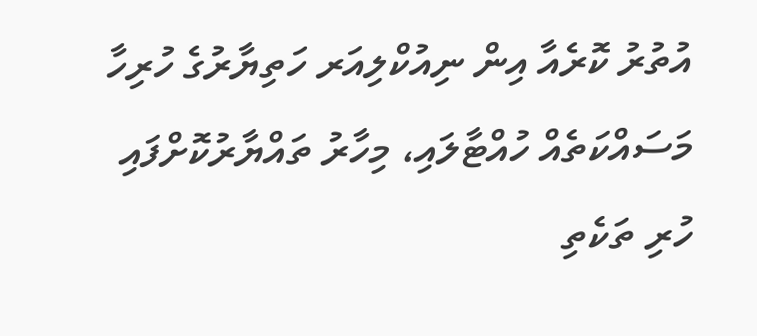އުތުރު ކޮރެއާ އިން ނިއުކްލިއަރ ހަތިޔާރުގެ ހުރިހާ މަސައްކަތެއް ހުއްޓާލައި، މިހާރު ތައްޔާރުކޮށްފައި ހުރި ތަކެތި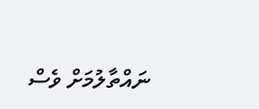ނައްތާލުމަށް ވެސް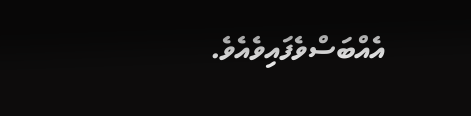އެއްބަސްވެފައިވެއެވެ.